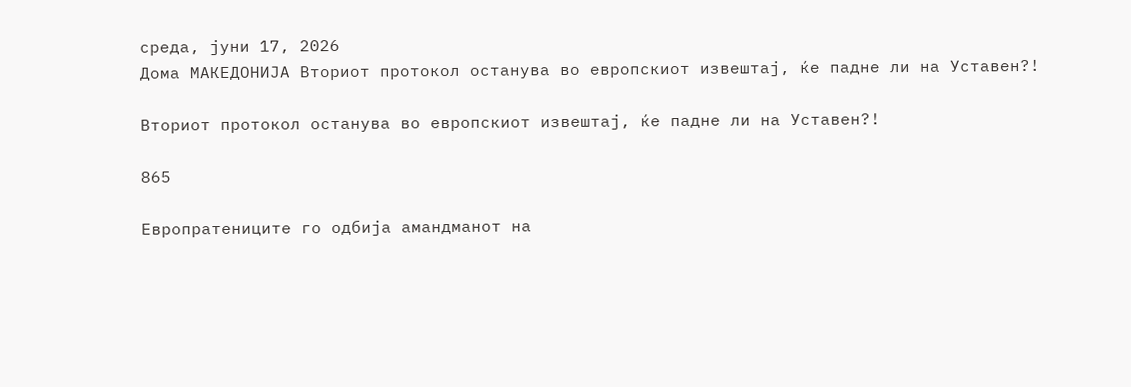среда, јуни 17, 2026
Дома МАКЕДОНИЈА Вториот протокол останува во европскиот извештај, ќе падне ли на Уставен?!

Вториот протокол останува во европскиот извештај, ќе падне ли на Уставен?!

865

Европратениците го одбија амандманот на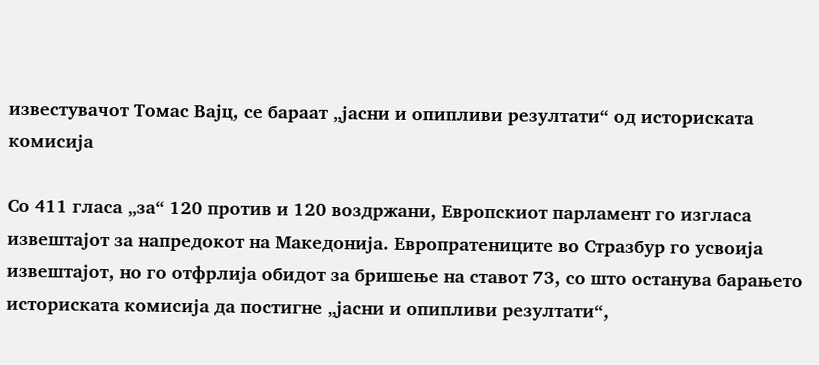известувачот Томас Вајц, се бараат „јасни и опипливи резултати“ од историската комисија

Со 411 гласа „за“ 120 против и 120 воздржани, Европскиот парламент го изгласа извештајот за напредокот на Македонија. Европратениците во Стразбур го усвоија извештајот, но го отфрлија обидот за бришење на ставот 73, со што останува барањето историската комисија да постигне „јасни и опипливи резултати“,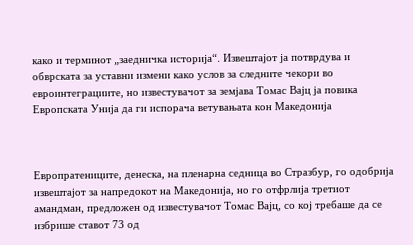како и терминот „заедничка историја“. Извештајот ја потврдува и обврската за уставни измени како услов за следните чекори во евроинтеграциите, но известувачот за земјава Томас Вајц ја повика Европската Унија да ги испорача ветувањата кон Македонија



Европратениците, денеска, на пленарна седница во Стразбур, го одобрија извештајот за напредокот на Македонија, но го отфрлија третиот амандман, предложен од известувачот Томас Вајц, со кој требаше да се избрише ставот 73 од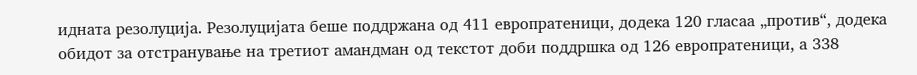идната резолуција. Резолуцијата беше поддржана од 411 европратеници, додека 120 гласаа „против“, додека обидот за отстранување на третиот амандман од текстот доби поддршка од 126 европратеници, а 338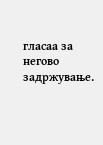гласаа за негово задржување.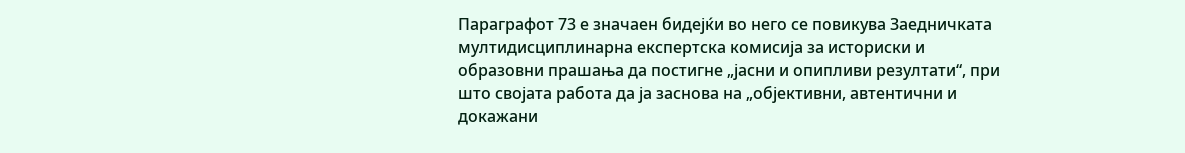Параграфот 73 е значаен бидејќи во него се повикува Заедничката мултидисциплинарна експертска комисија за историски и образовни прашања да постигне „јасни и опипливи резултати“, при што својата работа да ја заснова на „објективни, автентични и докажани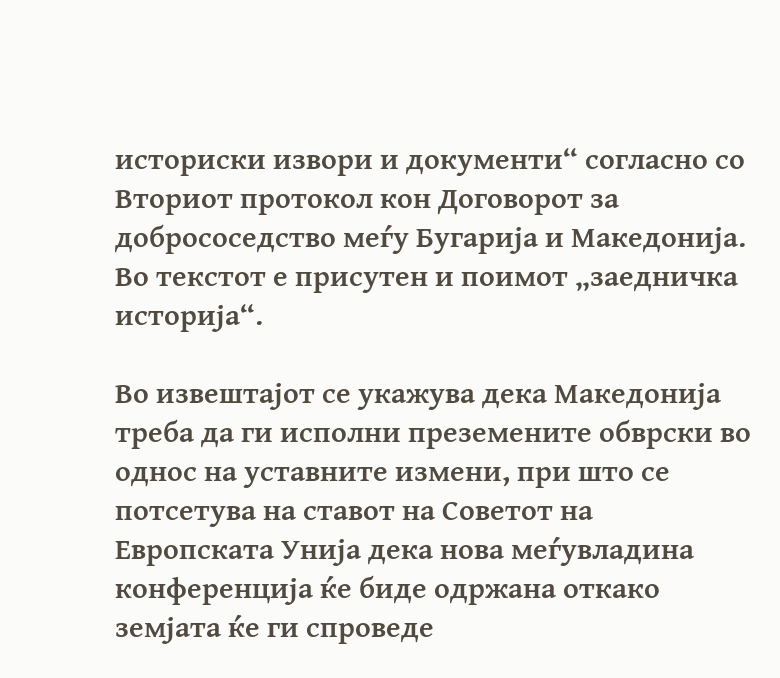историски извори и документи“ согласно со Вториот протокол кон Договорот за добрососедство меѓу Бугарија и Македонија. Во текстот е присутен и поимот „заедничка историја“.

Во извештајот се укажува дека Македонија треба да ги исполни преземените обврски во однос на уставните измени, при што се потсетува на ставот на Советот на Европската Унија дека нова меѓувладина конференција ќе биде одржана откако земјата ќе ги спроведе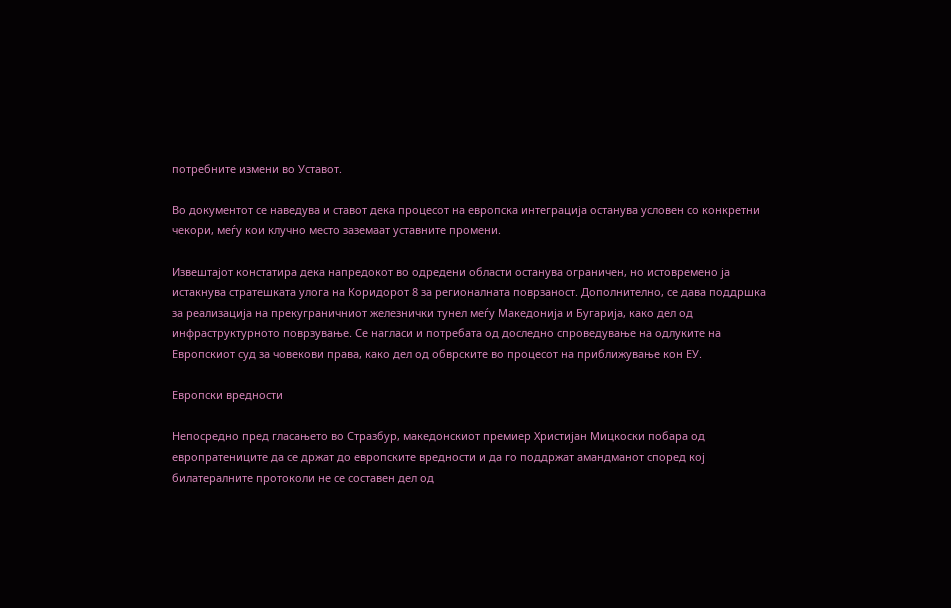потребните измени во Уставот.

Во документот се наведува и ставот дека процесот на европска интеграција останува условен со конкретни чекори, меѓу кои клучно место заземаат уставните промени.

Извештајот констатира дека напредокот во одредени области останува ограничен, но истовремено ја истакнува стратешката улога на Коридорот 8 за регионалната поврзаност. Дополнително, се дава поддршка за реализација на прекуграничниот железнички тунел меѓу Македонија и Бугарија, како дел од инфраструктурното поврзување. Се нагласи и потребата од доследно спроведување на одлуките на Европскиот суд за човекови права, како дел од обврските во процесот на приближување кон ЕУ.

Европски вредности

Непосредно пред гласањето во Стразбур, македонскиот премиер Христијан Мицкоски побара од европратениците да се држат до европските вредности и да го поддржат амандманот според кој билатералните протоколи не се составен дел од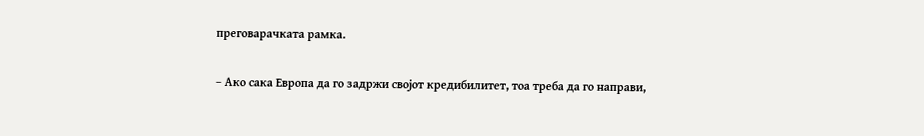преговарачката рамка.

– Ако сака Европа да го задржи својот кредибилитет, тоа треба да го направи,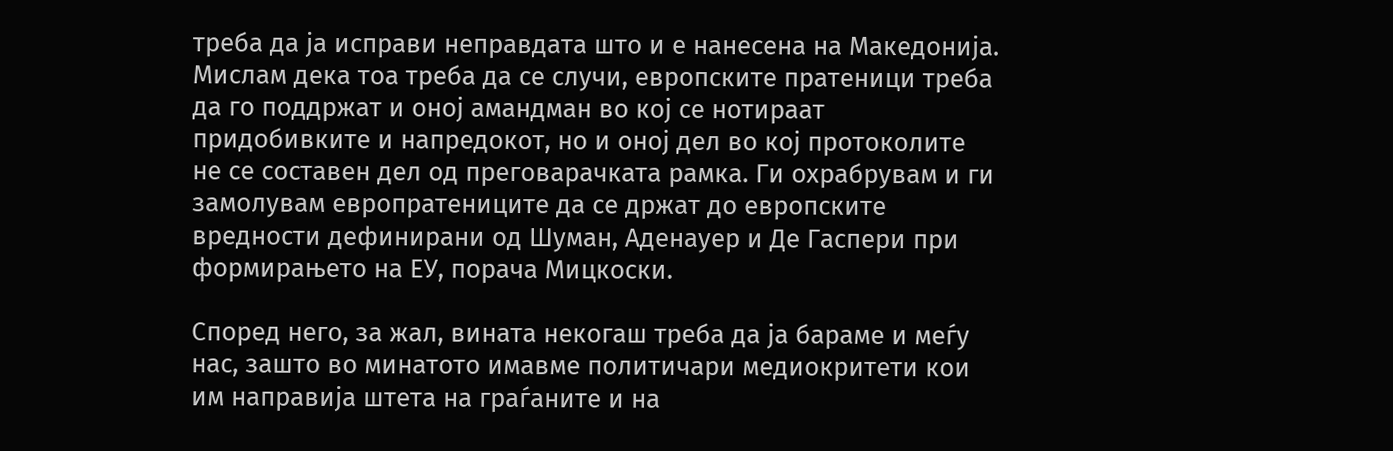треба да ја исправи неправдата што и е нанесена на Македонија. Мислам дека тоа треба да се случи, европските пратеници треба да го поддржат и оној амандман во кој се нотираат придобивките и напредокот, но и оној дел во кој протоколите не се составен дел од преговарачката рамка. Ги охрабрувам и ги замолувам европратениците да се држат до европските вредности дефинирани од Шуман, Аденауер и Де Гаспери при формирањето на ЕУ, порача Мицкоски.

Според него, за жал, вината некогаш треба да ја бараме и меѓу нас, зашто во минатото имавме политичари медиокритети кои им направија штета на граѓаните и на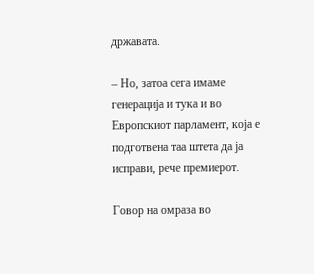државата.

– Но, затоа сега имаме генерација и тука и во Европскиот парламент, која е подготвена таа штета да ја исправи, рече премиерот.

Говор на омраза во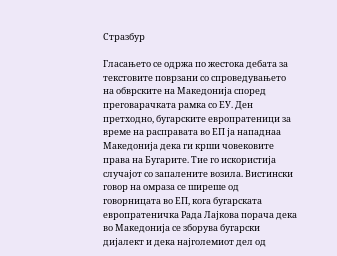Стразбур

Гласањето се одржа по жестока дебата за текстовите поврзани со спроведувањето на обврските на Македонија според преговарачката рамка со ЕУ. Ден претходно, бугарските европратеници за време на расправата во ЕП ја нападнаа Македонија дека ги крши човековите права на Бугарите. Тие го искористија случајот со запалените возила. Вистински говор на омраза се ширеше од говорницата во ЕП, кога бугарската европратеничка Рада Лајкова порача дека во Македонија се зборува бугарски дијалект и дека најголемиот дел од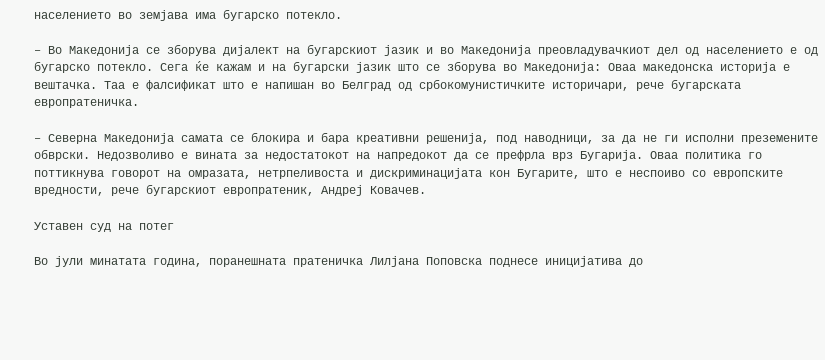населението во земјава има бугарско потекло.

– Во Македонија се зборува дијалект на бугарскиот јазик и во Македонија преовладувачкиот дел од населението е од бугарско потекло. Сега ќе кажам и на бугарски јазик што се зборува во Македонија: Оваа македонска историја е вештачка. Таа е фалсификат што е напишан во Белград од србокомунистичките историчари, рече бугарската европратеничка.

– Северна Македонија самата се блокира и бара креативни решенија, под наводници, за да не ги исполни преземените обврски. Недозволиво е вината за недостатокот на напредокот да се префрла врз Бугарија. Оваа политика го поттикнува говорот на омразата, нетрпеливоста и дискриминацијата кон Бугарите, што е неспоиво со европските вредности, рече бугарскиот европратеник, Андреј Ковачев.

Уставен суд на потег

Во јули минатата година, поранешната пратеничка Лилјана Поповска поднесе иницијатива до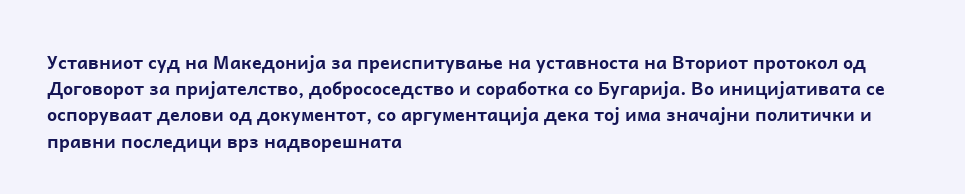Уставниот суд на Македонија за преиспитување на уставноста на Вториот протокол од Договорот за пријателство, добрососедство и соработка со Бугарија. Во иницијативата се оспоруваат делови од документот, со аргументација дека тој има значајни политички и правни последици врз надворешната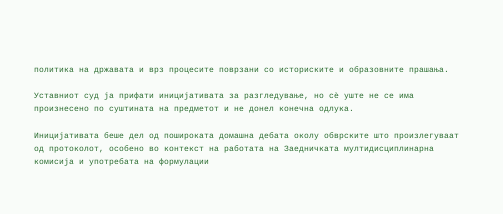политика на државата и врз процесите поврзани со историските и образовните прашања.

Уставниот суд ја прифати иницијативата за разгледување, но сè уште не се има произнесено по суштината на предметот и не донел конечна одлука.

Иницијативата беше дел од пошироката домашна дебата околу обврските што произлегуваат од протоколот, особено во контекст на работата на Заедничката мултидисциплинарна комисија и употребата на формулации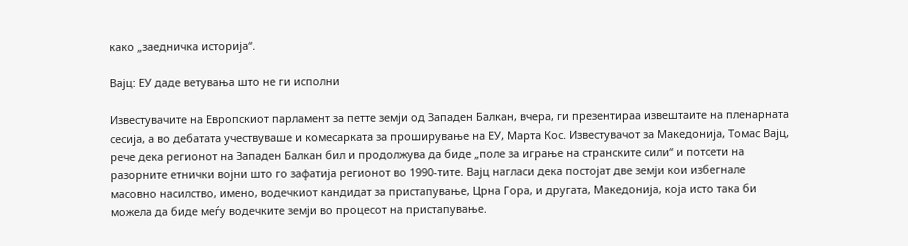како „заедничка историја“.

Вајц: ЕУ даде ветувања што не ги исполни

Известувачите на Европскиот парламент за петте земји од Западен Балкан, вчера, ги презентираа извештаите на пленарната сесија, а во дебатата учествуваше и комесарката за проширување на ЕУ, Марта Кос. Известувачот за Македонија, Томас Вајц, рече дека регионот на Западен Балкан бил и продолжува да биде „поле за играње на странските сили“ и потсети на разорните етнички војни што го зафатија регионот во 1990-тите. Вајц нагласи дека постојат две земји кои избегнале масовно насилство, имено, водечкиот кандидат за пристапување, Црна Гора, и другата, Македонија, која исто така би можела да биде меѓу водечките земји во процесот на пристапување.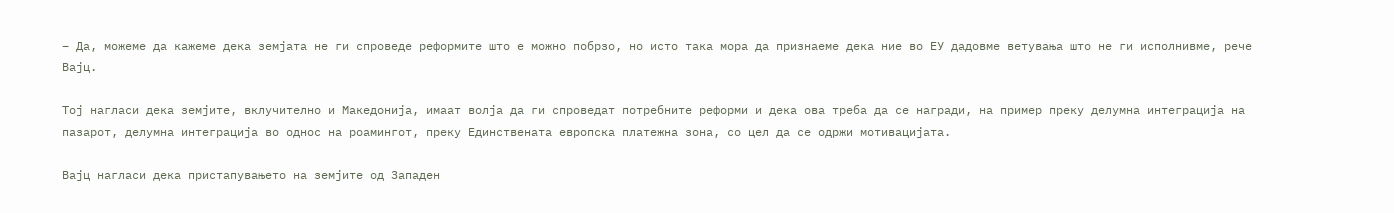– Да, можеме да кажеме дека земјата не ги спроведе реформите што е можно побрзо, но исто така мора да признаеме дека ние во ЕУ дадовме ветувања што не ги исполнивме, рече Вајц.

Тој нагласи дека земјите, вклучително и Македонија, имаат волја да ги спроведат потребните реформи и дека ова треба да се награди, на пример преку делумна интеграција на пазарот, делумна интеграција во однос на роамингот, преку Единствената европска платежна зона, со цел да се одржи мотивацијата.

Вајц нагласи дека пристапувањето на земјите од Западен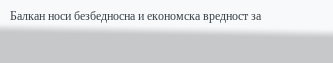Балкан носи безбедносна и економска вредност за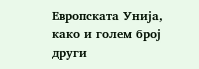Европската Унија, како и голем број други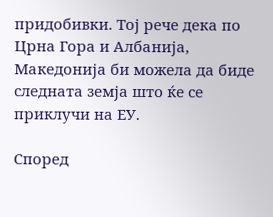придобивки. Тој рече дека по Црна Гора и Албанија, Македонија би можела да биде следната земја што ќе се приклучи на ЕУ.

Според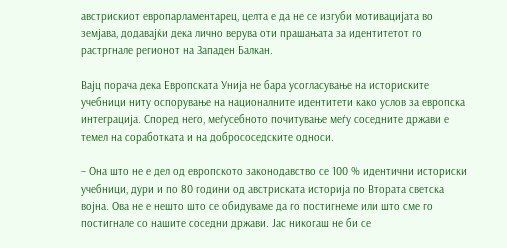австрискиот европарламентарец, целта е да не се изгуби мотивацијата во земјава, додавајќи дека лично верува оти прашањата за идентитетот го растргнале регионот на Западен Балкан.

Вајц порача дека Европската Унија не бара усогласување на историските учебници ниту оспорување на националните идентитети како услов за европска интеграција. Според него, меѓусебното почитување меѓу соседните држави е темел на соработката и на добрососедските односи.

– Она што не е дел од европското законодавство се 100 % идентични историски учебници, дури и по 80 години од австриската историја по Втората светска војна. Ова не е нешто што се обидуваме да го постигнеме или што сме го постигнале со нашите соседни држави. Јас никогаш не би се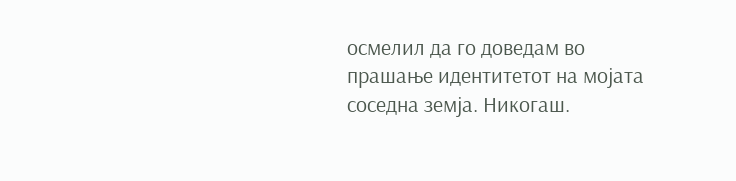осмелил да го доведам во прашање идентитетот на мојата соседна земја. Никогаш.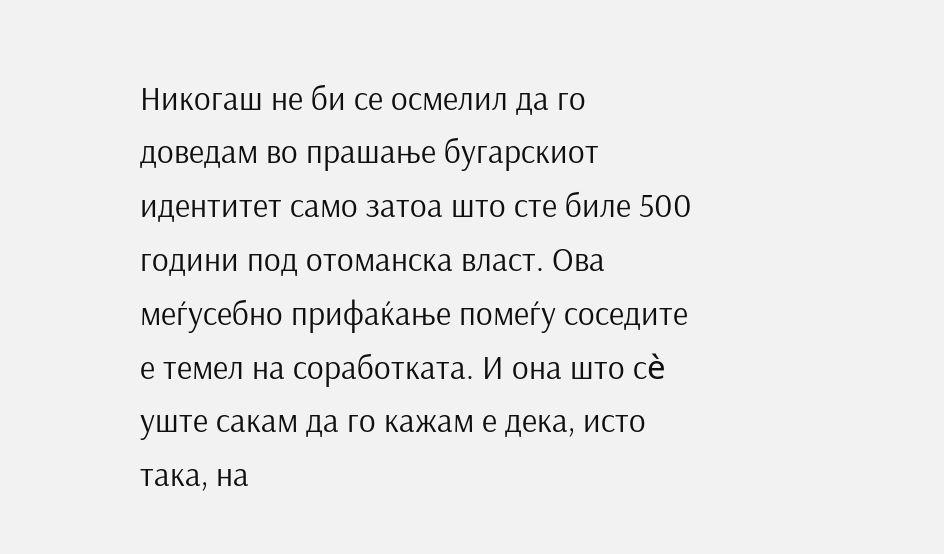Никогаш не би се осмелил да го доведам во прашање бугарскиот идентитет само затоа што сте биле 500 години под отоманска власт. Ова меѓусебно прифаќање помеѓу соседите е темел на соработката. И она што сè уште сакам да го кажам е дека, исто така, на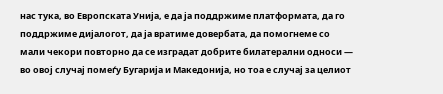нас тука, во Европската Унија, е да ја поддржиме платформата, да го поддржиме дијалогот, да ја вратиме довербата, да помогнеме со мали чекори повторно да се изградат добрите билатерални односи — во овој случај помеѓу Бугарија и Македонија, но тоа е случај за целиот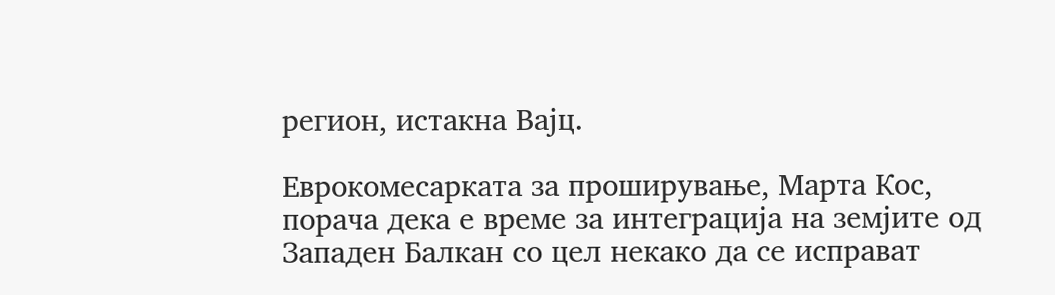регион, истакна Вајц.

Еврокомесарката за проширување, Марта Кос, порача дека е време за интеграција на земјите од Западен Балкан со цел некако да се исправат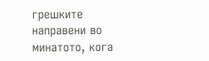грешките направени во минатото, кога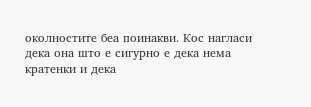околностите беа поинакви. Кос нагласи дека она што е сигурно е дека нема кратенки и дека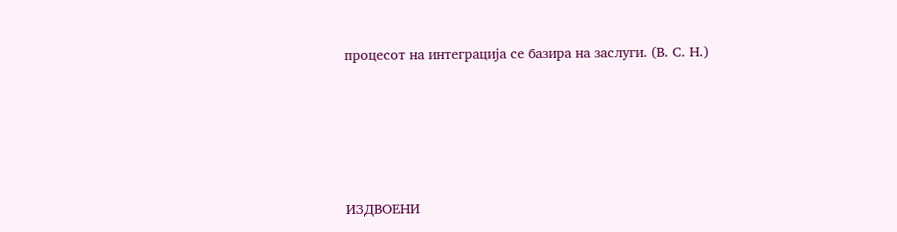процесот на интеграција се базира на заслуги. (В. С. Н.)





ИЗДВОЕНИ